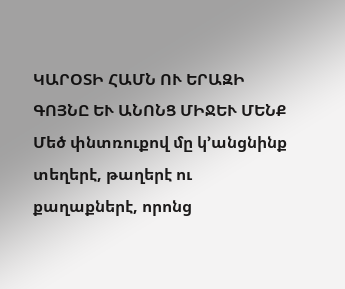ԿԱՐՕՏԻ ՀԱՄՆ ՈՒ ԵՐԱԶԻ ԳՈՅՆԸ ԵՒ ԱՆՈՆՑ ՄԻՋԵՒ ՄԵՆՔ
Մեծ փնտռուքով մը կ՚անցնինք տեղերէ, թաղերէ ու քաղաքներէ, որոնց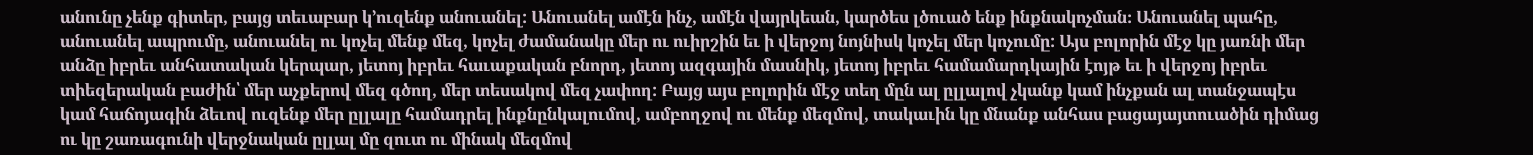անունը չենք գիտեր, բայց տեւաբար կ՚ուզենք անուանել: Անուանել ամէն ինչ, ամէն վայրկեան, կարծես լծուած ենք ինքնակոչման։ Անուանել պահը, անուանել ապրումը, անուանել ու կոչել մենք մեզ, կոչել ժամանակը մեր ու ուիրշին եւ ի վերջոյ նոյնիսկ կոչել մեր կոչումը: Այս բոլորին մէջ կը յառնի մեր անձը իբրեւ անհատական կերպար, յետոյ իբրեւ հաւաքական բնորդ, յետոյ ազգային մասնիկ, յետոյ իբրեւ համամարդկային էոյթ եւ ի վերջոյ իբրեւ տիեզերական բաժին՝ մեր աչքերով մեզ գծող, մեր տեսակով մեզ չափող: Բայց այս բոլորին մէջ տեղ մըն ալ ըլլալով չկանք կամ ինչքան ալ տանջապէս կամ հաճոյագին ձեւով ուզենք մեր ըլլալը համադրել ինքնընկալումով, ամբողջով ու մենք մեզմով, տակաւին կը մնանք անհաս բացայայտուածին դիմաց ու կը շառագունի վերջնական ըլլալ մը զուտ ու մինակ մեզմով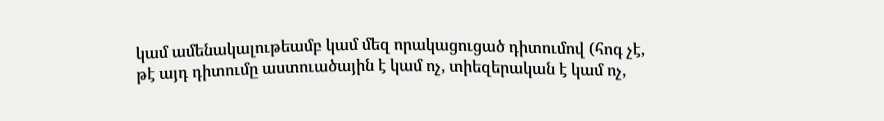կամ ամենակալութեամբ կամ մեզ որակացուցած դիտումով (հոգ չէ, թէ այդ դիտումը աստուածային է կամ ոչ, տիեզերական է կամ ոչ,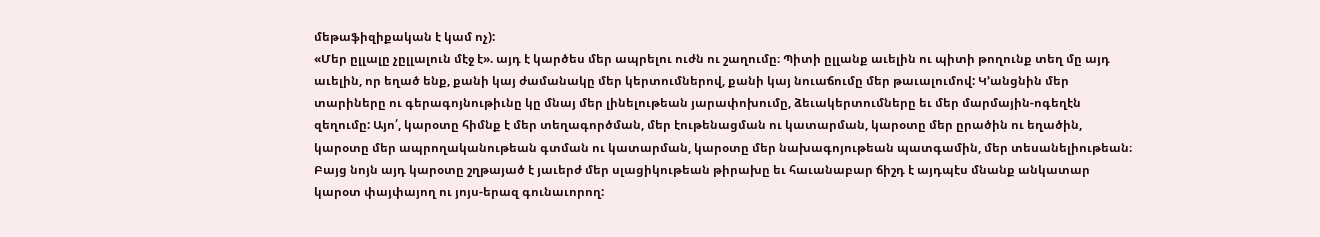մեթաֆիզիքական է կամ ոչ):
«Մեր ըլլալը չըլլալուն մէջ է». այդ է կարծես մեր ապրելու ուժն ու շաղումը։ Պիտի ըլլանք աւելին ու պիտի թողունք տեղ մը այդ աւելին, որ եղած ենք, քանի կայ ժամանակը մեր կերտումներով, քանի կայ նուաճումը մեր թաւալումով: Կ՚անցնին մեր տարիները ու գերագոյնութիւնը կը մնայ մեր լինելութեան յարափոխումը, ձեւակերտումները եւ մեր մարմային-ոգեղէն զեղումը: Այո՛, կարօտը հիմնք է մեր տեղագործման, մեր էութենացման ու կատարման, կարօտը մեր ըրածին ու եղածին, կարօտը մեր ապրողականութեան գտման ու կատարման, կարօտը մեր նախագոյութեան պատգամին, մեր տեսանելիութեան։ Բայց նոյն այդ կարօտը շղթայած է յաւերժ մեր սլացիկութեան թիրախը եւ հաւանաբար ճիշդ է այդպէս մնանք անկատար կարօտ փայփայող ու յոյս-երազ գունաւորող: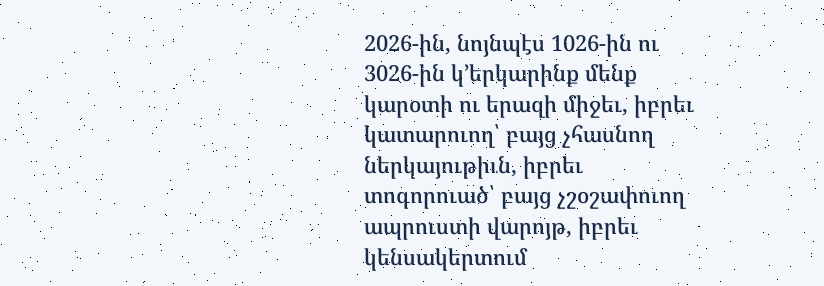2026-ին, նոյնպէս 1026-ին ու 3026-ին կ՚երկարինք մենք կարօտի ու երազի միջեւ, իբրեւ կատարուող՝ բայց չհասնող ներկայութիւն, իբրեւ տոգորուած՝ բայց չշօշափուող ապրուստի վարոյթ, իբրեւ կենսակերտում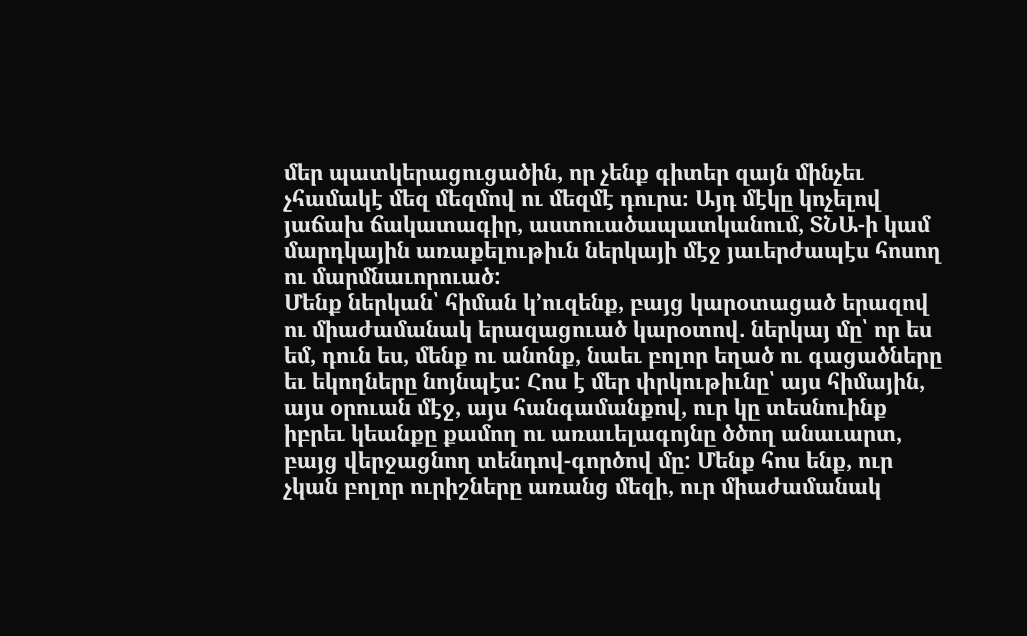մեր պատկերացուցածին, որ չենք գիտեր զայն մինչեւ չհամակէ մեզ մեզմով ու մեզմէ դուրս։ Այդ մէկը կոչելով յաճախ ճակատագիր, աստուածապատկանում, ՏՆԱ-ի կամ մարդկային առաքելութիւն ներկայի մէջ յաւերժապէս հոսող ու մարմնաւորուած:
Մենք ներկան՝ հիման կ՚ուզենք, բայց կարօտացած երազով ու միաժամանակ երազացուած կարօտով. ներկայ մը՝ որ ես եմ, դուն ես, մենք ու անոնք, նաեւ բոլոր եղած ու գացածները եւ եկողները նոյնպէս: Հոս է մեր փրկութիւնը՝ այս հիմային, այս օրուան մէջ, այս հանգամանքով, ուր կը տեսնուինք իբրեւ կեանքը քամող ու առաւելագոյնը ծծող անաւարտ, բայց վերջացնող տենդով-գործով մը: Մենք հոս ենք, ուր չկան բոլոր ուրիշները առանց մեզի, ուր միաժամանակ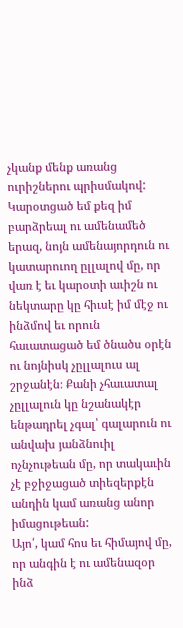չկանք մենք առանց ուրիշներու պրիսմակով:
Կարօտցած եմ քեզ իմ բարձրեալ ու ամենամեծ երազ, նոյն ամենայորդուն ու կատարուող ըլլալով մը, որ վառ է եւ կարօտի աւիշն ու նեկտարը կը հիւսէ իմ մէջ ու ինձմով եւ որուն հաւատացած եմ ծնածս օրէն ու նոյնիսկ չըլլալուս ալ շրջանէն։ Քանի չհաւատալ չըլլալուն կը նշանակէր ենթադրել չգալ՝ գալարուն ու անվախ յանձնուիլ ոչնչութեան մը, որ տակաւին չէ բջիջացած տիեզերքէն անդին կամ առանց անոր իմացութեան:
Այո՛, կամ հոս եւ հիմայով մը, որ անգին է ու ամենազօր ինձ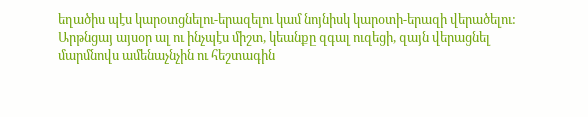եղածիս պէս կարօտցնելու-երազելու կամ նոյնիսկ կարօտի-երազի վերածելու:
Արթնցայ այսօր ալ ու ինչպէս միշտ, կեանքը զգալ ուզեցի, զայն վերացնել մարմնովս ամենաչնչին ու հեշտագին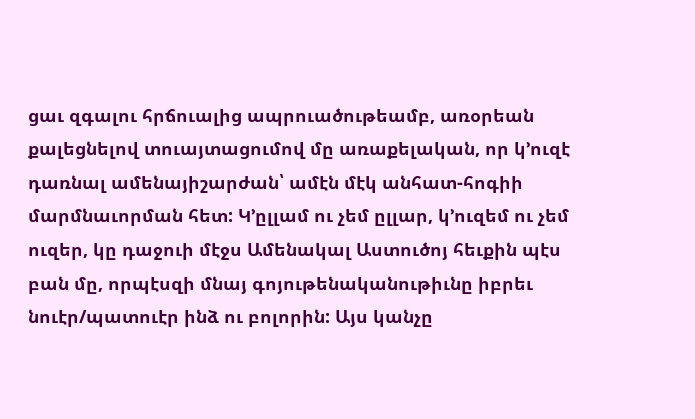ցաւ զգալու հրճուալից ապրուածութեամբ, առօրեան քալեցնելով տուայտացումով մը առաքելական, որ կ՚ուզէ դառնալ ամենայիշարժան՝ ամէն մէկ անհատ-հոգիի մարմնաւորման հետ: Կ՚ըլլամ ու չեմ ըլլար, կ՚ուզեմ ու չեմ ուզեր, կը դաջուի մէջս Ամենակալ Աստուծոյ հեւքին պէս բան մը, որպէսզի մնայ գոյութենականութիւնը իբրեւ նուէր/պատուէր ինձ ու բոլորին: Այս կանչը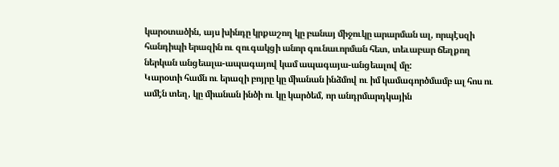կարօտածին, այս խինդը կրքաշող կը բանայ միջուկը արարման ալ, որպէսզի հանդիպի երազին ու զուգակցի անոր գունաւորման հետ, տեւաբար ճեղքող ներկան անցեալա-ապագայով կամ ապագայա-անցեալով մը:
Կարօտի համն ու երազի բոյրը կը միանան ինձմով ու իմ կամագործմամբ ալ հոս ու ամէն տեղ, կը միանան ինծի ու կը կարծեմ, որ անդրմարդկային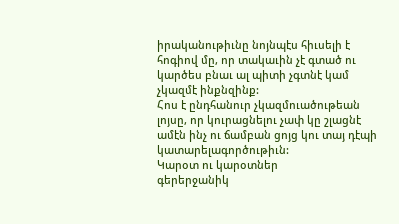իրականութիւնը նոյնպէս հիւսելի է հոգիով մը, որ տակաւին չէ գտած ու կարծես բնաւ ալ պիտի չգտնէ կամ չկազմէ ինքնզինք:
Հոս է ընդհանուր չկազմուածութեան լոյսը, որ կուրացնելու չափ կը շլացնէ ամէն ինչ ու ճամբան ցոյց կու տայ դէպի կատարելագործութիւն:
Կարօտ ու կարօտներ
գերերջանիկ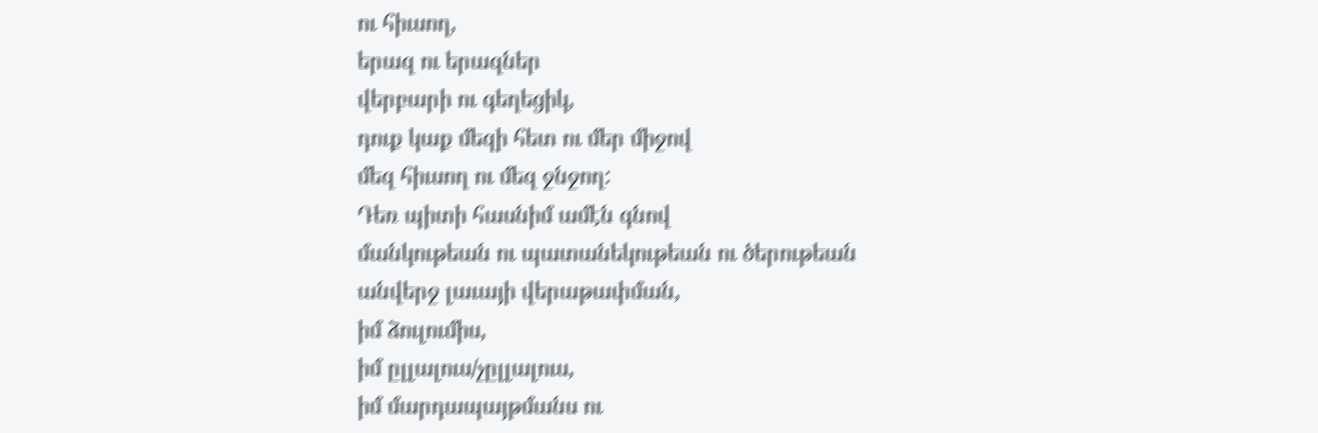ու հիւսող,
երազ ու երազներ
վերբարի ու գեղեցիկ,
դուք կաք մեզի հետ ու մեր միջով
մեզ հիւսող ու մեզ ջնջող:
Դեռ պիտի հասնիմ ամէն գնով
մանկութեան ու պատանեկութեան ու ծերութեան
անվերջ լաւայի վերաթափման,
իմ ձուլումիս,
իմ ըլլալուս/չըլլալուս,
իմ մարդապայթմանս ու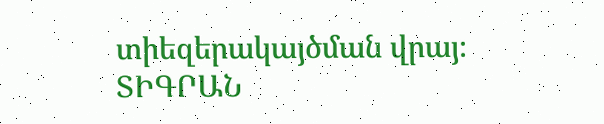տիեզերակայծման վրայ։
ՏԻԳՐԱՆ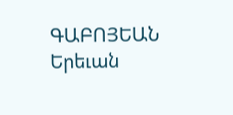ԳԱԲՈՅԵԱՆ
Երեւան